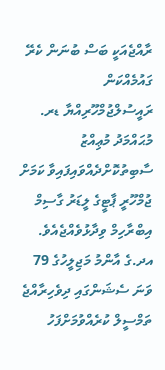ރާއްޖެއަކީ ބަސް ބުނަން ކެރޭ ގައުމެއްކަން ރައީސުލްޖުމްހޫރިއްޔާ ޑރ. މުޙައްމަދު މުޢިއްޒު ސާބިތުކޮށްދެއްވައިފައިވާ ކަމަށް ޖުމްހޫރީ ޕާޓީގެ ލީޑަރު ގާސިމް އިބްރާހިމް ވިދާޅުވެއްޖެއެވެ.
އދ.ގެ އާންމު މަޖިލީހުގެ 79 ވަނަ ސެޝަންގައި ދިވެހިރާއްޖެ ތަމްސީލް ކުރެއްވުމަށްފަހު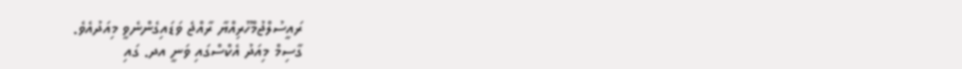ރައީސުލްޖުމްހޫރިއްޔާ ރާއްޖެ ވަޑައިގެންނެވީ މިއަދުއެވެ.
ގާސިމް މިއަދު އެކްސްގައި ވަނީ އދ. ގައި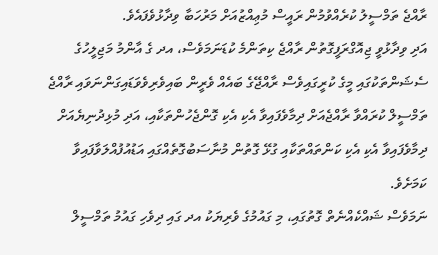ރާއްޖެ ތަމްސީލު ކުރެއްވުމުން ރައީސް މުޢިއްޒުއަށް މަރުހަބާ ވިދާޅުވެފައެވެ.
އަދި ވިދާޅުވީ ޖިއޮގްރަފީގޮތުން ރާއްޖެ ކިތަންމެ ކުޑަނަމަވެސް، އދ ގެ އާންމު މަޖިލީހުގެ ސެޝަންތަކުގައި މީގެ ކުރީގައިވެސް ރާއްޖޭގެ ބައެއް ވެރީން ބައިވެރިވެވަޑައިގަންނަވައި ރާއްޖެ ތަމްސީލް ކުރައްވާ ރާއްޖެއަށް ދިމާވެފައިވާ އެކި އެކި ގޮންޖެހުންތަކާއި، އަދި މުޅިދުނިޔެއަށް ދިމާވެފައިވާ އެކި އެކި ކަންތައްތަކާއި ގުޅޭ ގޮތުން މުނާސަބުގޮތެއްގައި އަޑުއުފުއްލަވާފައިވާ ކަމަށެވެ.
ނަމަވެސް ޝައްކެއްނެތް ގޮތުގައި، މި ގައުމުގެ ވެރިޔަކު އދ ގައި ދިވެހި ގައުމު ތަމްސީލް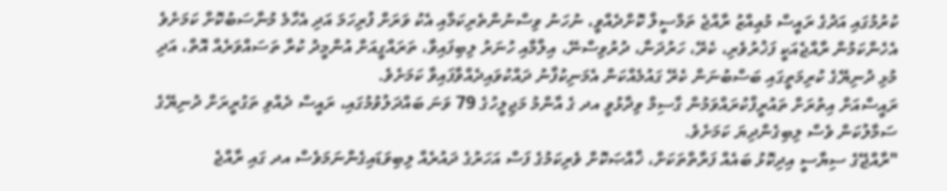ކުރުމުގައި އަދުގެ ރައީސް މުޢިއްޒު ރާއްޖެ ތަމްސީލް ކޮށްދެއްވީ، ނުހަނު ވިސްނުންތެރިކަމާއި އެކު ވަރަށް ފުރިހަމަ އަދި އެހާމެ މުނާސަބުކޮށް ކަމަށެވެ
އެހެންކަމުން ރާއްޖެއަކީ ފަޚުރުވެރި، ކެރޭ، ހަރުދަނާ، ދުރުވިސްނޭ، އިލްމާއި ހުނަރު ލިބިފައިވާ، ތަރައްގީއަށް އުންމީދު ކުރާ ތަސައްވަރެއް އޮތް، އަދި މުޅި ދުނިޔޭގެ ކުރިމަތީގައި ބަސްބުނަން ކެރޭ ގައުމެއްކަން އެމަނިކުފާނު ދައްކުވައިދެއްވާފައިވާ ކަމަށެވެ.
ރައީސްއަށް އިތުރަށް ތައުރީފްކުރައްވަމުން ގާސިމް ވިދާޅުވީ އދ ގެ އާންމު މަޖިލީހުގެ 79 ވަނަ ބައްދަލުވުމުގައި، ރައީސް ދެއްވި ތަގުރީރަށް ދުނިޔޭގެ ސަމާލުކަން ވެސް ލިބިގެންދިޔަ ކަމަށެވެ.
"ރާއްޖޭގެ ސިޔާސީ އިދިކޮޅު ބައެއް ފަރާތްތަކަށް، ޚާއްޞަކޮށް ވެރިކަމުގެ ފަސް އަހަރުގެ ދައުރެއް ލިބިވަޑައިގެންނަމަވެސް އދ ގައި ރާއްޖެ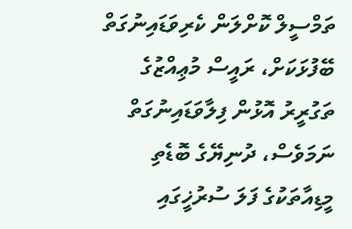ތަމްސީލް ކޮށްލަން ކެރިވަޑައިނުގަތް ބޭފުޅަކަށް، ރައީސް މުޢިއްޒުގެ ތަގުރީރު އޮޅުން ފިލާވަޑައިނުގަތް ނަމަވެސް، ދުނިޔޭގެ ބޮޑެތި މީޑިއާތަކުގެ ފަލަ ސުރުޚީގައި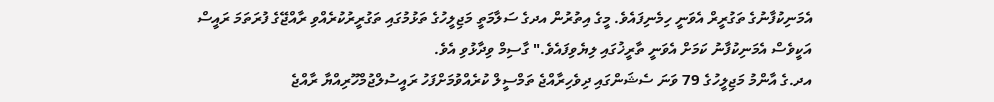އެމަނިކުފާނުގެ ތަގުރީރް އެވަނީ ހިމެނިފައެވެ. މީގެ އިތުރުން އދގެ ސަލާމަތީ މަޖިލީހުގެ ތަޅުމުގައި ތަގުރީރުކުރެއްވި ރާއްޖޭގެ ފުރަތަމަ ރައީސް އަކީވެސް އެމަނިކުފާނު ކަމަށް އެވަނީ ތާރީޚުގައި ލިޔެވިފައެވެ." ގާސިމް ވިދާޅުވި އެވެ.
އދ.ގެ އާންމު މަޖިލީހުގެ 79 ވަނަ ސެޝަންގައި ދިވެހިރާއްޖެ ތަމްސީލް ކުރެއްވުމަށްފަހު ރައީސުލްޖުމްހޫރިއްޔާ ރާއްޖެ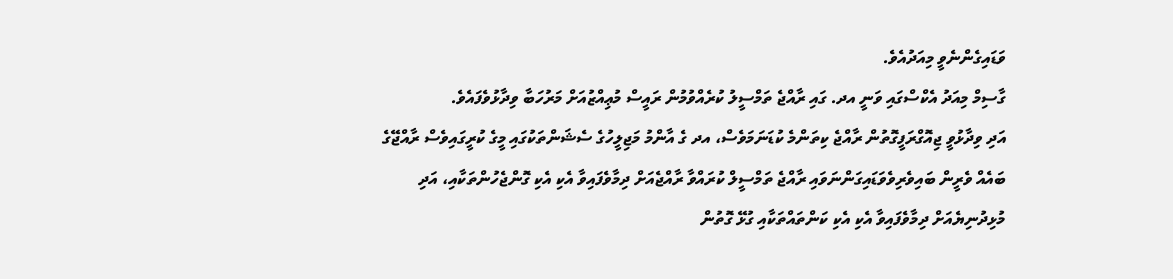ވަޑައިގެންނެވީ މިއަދުއެވެ.
ގާސިމް މިއަދު އެކްސްގައި ވަނީ އދ. ގައި ރާއްޖެ ތަމްސީލު ކުރެއްވުމުން ރައީސް މުޢިއްޒުއަށް މަރުހަބާ ވިދާޅުވެފައެވެ.
އަދި ވިދާޅުވީ ޖިއޮގްރަފީގޮތުން ރާއްޖެ ކިތަންމެ ކުޑަނަމަވެސް، އދ ގެ އާންމު މަޖިލީހުގެ ސެޝަންތަކުގައި މީގެ ކުރީގައިވެސް ރާއްޖޭގެ ބައެއް ވެރީން ބައިވެރިވެވަޑައިގަންނަވައި ރާއްޖެ ތަމްސީލް ކުރައްވާ ރާއްޖެއަށް ދިމާވެފައިވާ އެކި އެކި ގޮންޖެހުންތަކާއި، އަދި މުޅިދުނިޔެއަށް ދިމާވެފައިވާ އެކި އެކި ކަންތައްތަކާއި ގުޅޭ ގޮތުން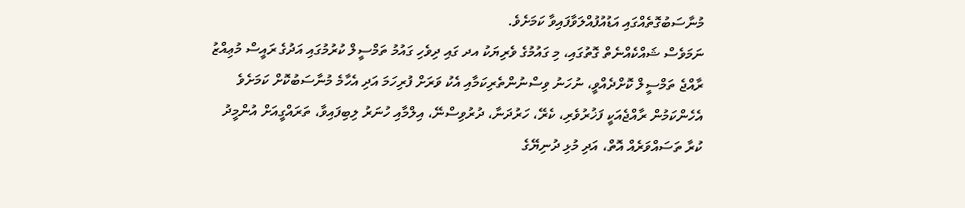މުނާސަބުގޮތެއްގައި އަޑުއުފުއްލަވާފައިވާ ކަމަށެވެ.
ނަމަވެސް ޝައްކެއްނެތް ގޮތުގައި، މި ގައުމުގެ ވެރިޔަކު އދ ގައި ދިވެހި ގައުމު ތަމްސީލް ކުރުމުގައި އަދުގެ ރައީސް މުޢިއްޒު ރާއްޖެ ތަމްސީލް ކޮށްދެއްވީ، ނުހަނު ވިސްނުންތެރިކަމާއި އެކު ވަރަށް ފުރިހަމަ އަދި އެހާމެ މުނާސަބުކޮށް ކަމަށެވެ
އެހެންކަމުން ރާއްޖެއަކީ ފަޚުރުވެރި، ކެރޭ، ހަރުދަނާ، ދުރުވިސްނޭ، އިލްމާއި ހުނަރު ލިބިފައިވާ، ތަރައްގީއަށް އުންމީދު ކުރާ ތަސައްވަރެއް އޮތް، އަދި މުޅި ދުނިޔޭގެ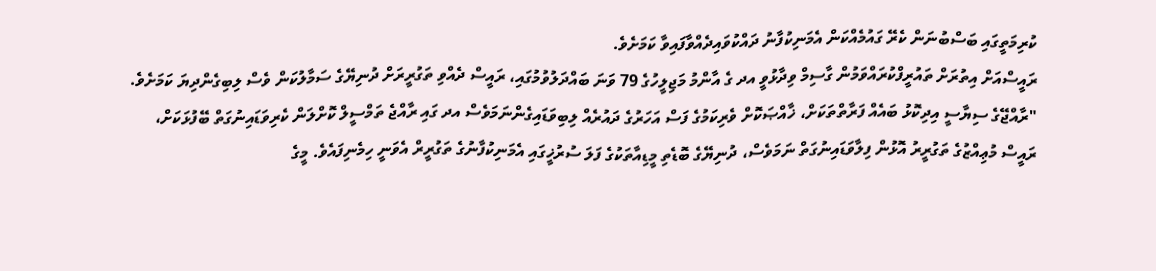ކުރިމަތީގައި ބަސްބުނަން ކެރޭ ގައުމެއްކަން އެމަނިކުފާނު ދައްކުވައިދެއްވާފައިވާ ކަމަށެވެ.
ރައީސްއަށް އިތުރަށް ތައުރީފްކުރައްވަމުން ގާސިމް ވިދާޅުވީ އދ ގެ އާންމު މަޖިލީހުގެ 79 ވަނަ ބައްދަލުވުމުގައި، ރައީސް ދެއްވި ތަގުރީރަށް ދުނިޔޭގެ ސަމާލުކަން ވެސް ލިބިގެންދިޔަ ކަމަށެވެ.
"ރާއްޖޭގެ ސިޔާސީ އިދިކޮޅު ބައެއް ފަރާތްތަކަށް، ޚާއްޞަކޮށް ވެރިކަމުގެ ފަސް އަހަރުގެ ދައުރެއް ލިބިވަޑައިގެންނަމަވެސް އދ ގައި ރާއްޖެ ތަމްސީލް ކޮށްލަން ކެރިވަޑައިނުގަތް ބޭފުޅަކަށް، ރައީސް މުޢިއްޒުގެ ތަގުރީރު އޮޅުން ފިލާވަޑައިނުގަތް ނަމަވެސް، ދުނިޔޭގެ ބޮޑެތި މީޑިއާތަކުގެ ފަލަ ސުރުޚީގައި އެމަނިކުފާނުގެ ތަގުރީރް އެވަނީ ހިމެނިފައެވެ. މީގެ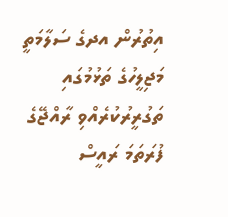އިތުރުން އދގެ ސަލާމަތީ މަޖިލީހުގެ ތަޅުމުގައި ތަގުރީރުކުރެއްވި ރާއްޖޭގެ ފުރަތަމަ ރައީސް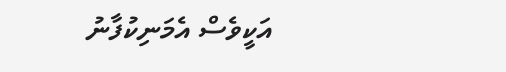އަކީވެސް އެމަނިކުފާނު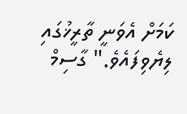ކަމަށް އެވަނީ ތާރީޚުގައި ލިޔެވިފައެވެ." ގާސިމް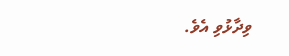ވިދާޅުވި އެވެ.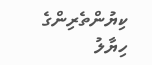ކިޔުންތެރިންގެ ހިޔާލު